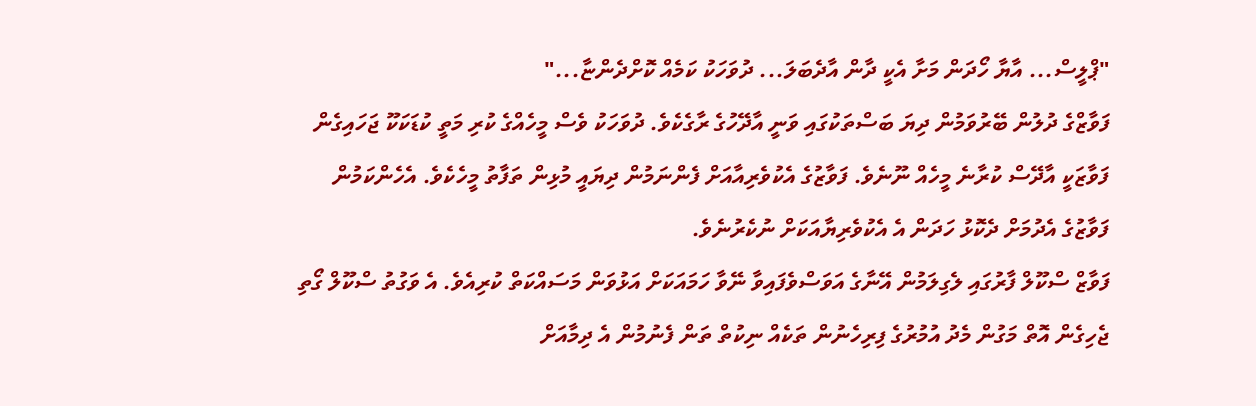"ޕްލީސް... އާޔާ ހޯދަން މަށާ އެކީ ދާން އާދެބަލަ... ދުވަހަކު ކަމެއް ކޮށްދެންޏާ..."
ފަވާޒްގެ ދުލުން ބޭރުވަމުން ދިޔަ ބަސްތަކުގައި ވަނީ އާދޭހުގެ ރާގެކެވެ. ދުވަހަކު ވެސް މީހެއްގެ ކުރި މަތީ ކުޑަކަކޫ ޖަހައިގެން ފަވާޒަކީ އާދޭސް ކުރާނެ މީހެއް ނޫނެވެ. ފަވާޒުގެ އެކުވެރިއާއަށް ފެންނަމުން ދިޔައީ މުޅިން ތަފާތު މީހެކެވެ. އެހެންކަމުން ފަވާޒުގެ އެދުމަށް ދެކޮޅު ހަދަން އެ އެކުވެރިޔާއަކަށް ނުކެރުނެވެ.
ފަވާޒް ސްކޫލް ފާރުގައި ލެގިލަމުން އޭނާގެ އަވަސްވެފައިވާ ނޭވާ ހަމައަކަށް އަޅުވަން މަސައްކަތް ކުރިއެވެ. އެ ވަގުތު ސްކޫލް ގޯތި ޖެހިގެން އޮތް މަގުން މެދު އުމުރުގެ ފިރިހެނުން ތަކެއް ނިކުތް ތަން ފެނުމުން އެ ދިމާއަށް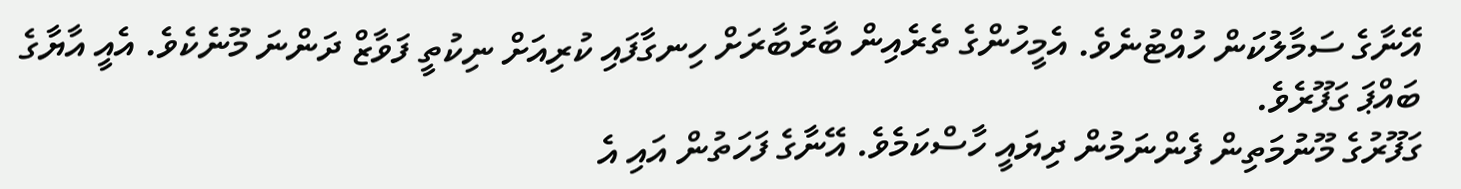އޭނާގެ ސަމާލުކަން ހުއްޓުނެވެ. އެމީހުންގެ ތެރެއިން ބާރުބާރަށް ހިނގާފައި ކުރިއަށް ނިކުތީ ފަވާޒް ދަންނަ މޫނެކެވެ. އެއީ އާޔާގެ ބައްޕަ ގަފޫރެވެ.
ގަފޫރުގެ މޫނުމަތިން ފެންނަމުން ދިޔައީ ހާސްކަމެވެ. އޭނާގެ ފަހަތުން އައި އެ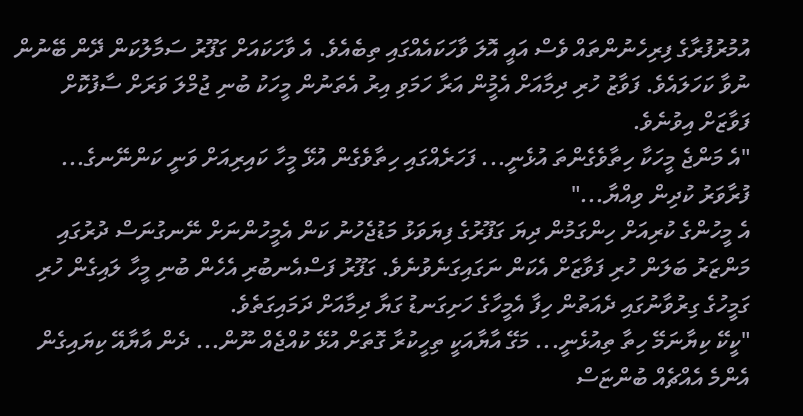އުމުރުފުރާގެ ފިރިހެނުންތައް ވެސް އައީ އޮލަ ވާހަކައެއްގައި ތިބެއެވެ. އެ ވާހަކައަށް ގަފޫރު ސަމާލުކަން ދޭން ބޭނުން ނުވާ ކަހަލައެވެ. ފަވާޒު ހުރި ދިމާއަށް އެމީުން އަރާ ހަމަވި އިރު އެތަނުން މީހަކު ބުނި ޖުމްލަ ވަރަށް ސާފުކޮށް ފަވާޒަށް އިވުނެވެ.
"އެ މަންޖެ މީހަކާ ހިތާވެގެންތަ އުޅެނީ... ފަހަރެއްގައި ހިތާވެގެން އުޅޭ މީހާ ކައިރިއަށް ވަނީ ކަންނޭނގެ... ފުރާވަރު ކުދިން ވިއްޔާ..."
އެ މީހުންގެ ކުރިއަށް ހިންގަމުން ދިޔަ ގަފޫރުގެ ފިޔަވަޅު މަޑުޖެހުނު ކަން އެމީހުންނަށް ނޭނގުނަސް ދުރުގައި މަންޒަރު ބަލަން ހުރި ފަވާޒަށް އެކަން ނަގައިގަނެވުނެވެ. ގަފޫރު ފަސްއެނބުރި އެހެން ބުނި މީހާ ލައިގެން ހުރި ގަމީހުގެ ގިރުވާނުގައި ދެއަތުން ހިފާ އެމީހާގެ ހަށިގަނޑު ގަޔާ ދިމާއަށް ދަމައިގަތެވެ.
"ކީކޭ ކިޔާނަމޭ ހިތާ ތިއުޅެނީ... މަގޭ އާޔާއަކީ ތިހީކުރާ ގޮތަށް އުޅޭ ކުއްޖެއް ނޫން... ދެން އާޔާއޭ ކިޔައިގެން އެންމެ އެއްޗެއް ބުންޏަސް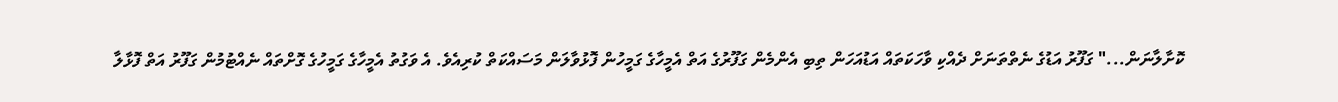ކޮށާލާނަން..." ގަފޫރު އަޑުގެ ނެތްތަނަށް ދެއްކި ވާހަކަތައް އަޑުއަހަން ތިބި އެންމެން ގަފޫރުގެ އަތް އެމީހާގެ ގަމީހުން ފޮޅުވާލަން މަސައްކަތް ކުރިއެވެ. އެ ވަގުތު އެމީހާގެ ގަމީހުގެ ގޮށްތައް ނެއްޓުމުން ގަފޫރު އަތް ފޮޅާލާ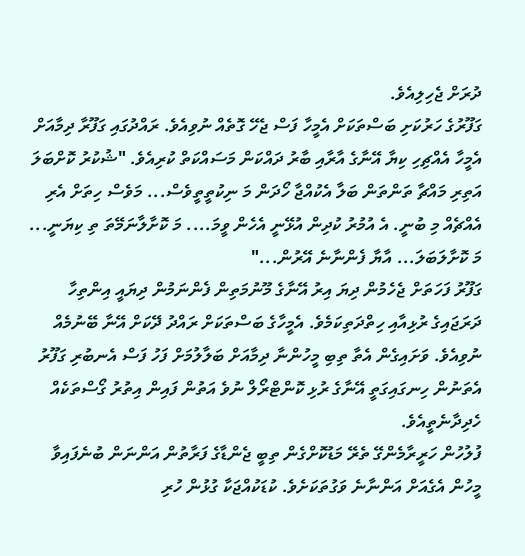ދުރަށް ޖެހިލިއެވެ.
ގަފޫރުގެ ހަރުކަށި ބަސްތަކަށް އެމީހާ ފަސް ޖެހޭ ގޮތެއް ނުވިއެވެ. ރައްދުގައި ގަފޫރާ ދިމާއަށް އެމީހާ އެއްޗިހި ކިޔާ އޭނާގެ އާރާއި ބާރު ދައްކަން މަސައްކަތް ކުރިއެވެ. "ޝުކުރު ކޮށްބަލަ އަތިރި މައްޗާ ތަންތަން ބަލާ އެކުއްޖާ ހޯދަން މަ ނިކުތީތީވެސް... މަވެސް ހިތަށް އެރި އެއްޗެއް މި ބުނީ. އެ އުމުރު ކުދިން އުޅޭނީ އެހެން ވީމަ.... މަ ކޮށާލާނަމޭތަ ތި ކިޔަނީ... މަ ކޮށާލަބަލަ... އާޔާ ފެންނާނެ އޭރުން..."
ގަފޫރު ފަހަތަށް ޖެހެމުން ދިޔަ އިރު އޭނާގެ މޫނުމަތިން ފެންނަމުން ދިޔައީ އިންތިހާ ދަރަޖައިގެ ރުޅިއާއި ހިތްދަތިކަމެވެ. އެމީހާގެ ބަސްތަކަށް ރައްދު ދޭކަށް އޭނާ ބޭނުމެއް ނުވިއެވެ. ވަށައިގެން އެތާ ތިބި މީހުންނާ ދިމާއަށް ބަލާލުމަށް ފަހު ފަސް އެނބުރި ގަފޫރު އެތަނުން ހިނގައިގަތީ އޭނާގެ ރުޅި ކޮންޓްރޯލް ނުވެ އަތުން ފައިން އިތުރު ގޯސްތަކެއް ހެދިދާނެތީއެވެ.
ފުލުހުން ހަރީރާމެންގޭ ތެރޭ މަޑުކޮށްގެން ތިބީ ޖެންޑާގެ ފަރާތުން އަންނަން ބުނެފައިވާ މީހުން އެގެއަށް އަންނާނެ ވަގުތަކަށެވެ. ކުޑަކުއްޖަކާ ގުޅުން ހުރި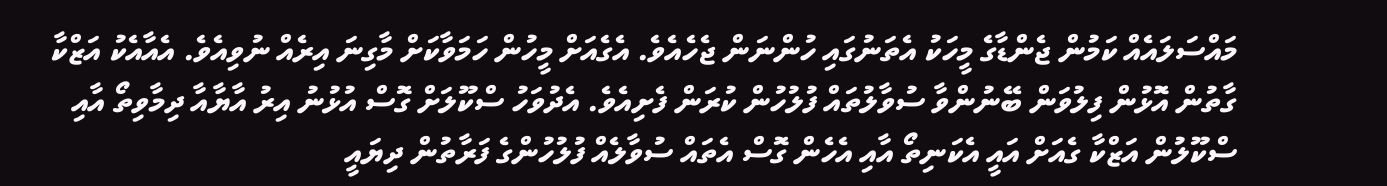މައްސަލައެއް ކަމުން ޖެންޑާގެ މީހަކު އެތަނުގައި ހުންނަން ޖެހެއެވެ. އެގެއަށް މީހުން ހަމަވާކަށް މާގިނަ އިރެއް ނުވިއެވެ. އެއާއެކު އަޒްކާ ގާތުން އޮޅުން ފިލުވަން ބޭނުންވާ ސުވާލުތައް ފުލުހުން ކުރަން ފެށިއެވެ. އެދުވަހު ސްކޫލަށް ގޮސް އުޅުނު އިރު އާޔާއާ ދިމާވިތޯ އާއި ސްކޫލުން އަޒްކާ ގެއަށް އައީ އެކަނިތޯ އާއި އެހެން ގޮސް އެތައް ސުވާލެއް ފުލުހުންގެ ފަރާތުން ދިޔައީ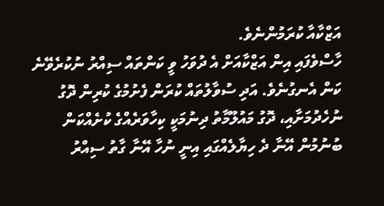އަޒްކާއާ ކުރަމުންނެވެ.
ހާސްވެފައި އިން އަޒްކާއަށް އެ ދުވަހު ވީ ކަންތައް ސިއްރު ނުކުރެވޭނެ ކަން އެނގުނެވެ. އަދި ސުވާލުތައް ކުރަން ފެށުމުގެ ކުރިން ދޮގު ނުހެދުމަށާއި، ދޮގު މައުލޫމާތު ދިނުމަކީ ކިހާވަރެއްގެ ކުށެއްކަން ބުނުމުން އޭނާ ދެ ހިޔާލެއްގައި އިނީ ނުހާ އޭނާ ގާތު ސިއްރު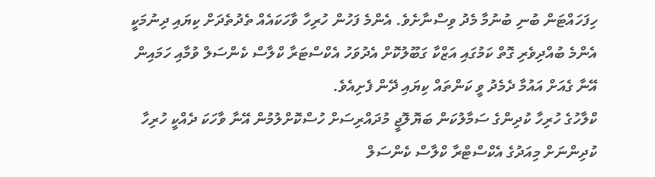ހިފަހައްޓަން ބުނި ބުނުމާ މެދު ވިސްނާށެވެ. އެންމެ ފަހުން ހުރިހާ ވާހަކައެއް ތެދުތެދަށް ކިޔައި ދިނުމަކީ އެންމެ ބުއްދިވެރި ގޮތް ކަމުގައި އަޒްކާ ގަބޫލުކޮށް އެދުވަހު އެކްސްޓަރާ ކްލާސް ކެންސަލް ވުމާއި ހަމައިން އޭނާ ގެއަށް އައުމާ ދެމެދު ވީ ކަންތައް ކިޔައި ދޭން ފެށިއެވެ.
ކްލާހުގެ ހުރިހާ ކުދިންގެ ސަމާލުކަން ބަޔޮލޮޖީ މުދައްރިސަށް ހުސްކޮށްލުމުން އޭނާ ވާހަކަ ދެއްކީ ހުރިހާ ކުދިންނަށް މިއަދުގެ އެކްސްޓްރާ ކްލާސް ކެންސަލް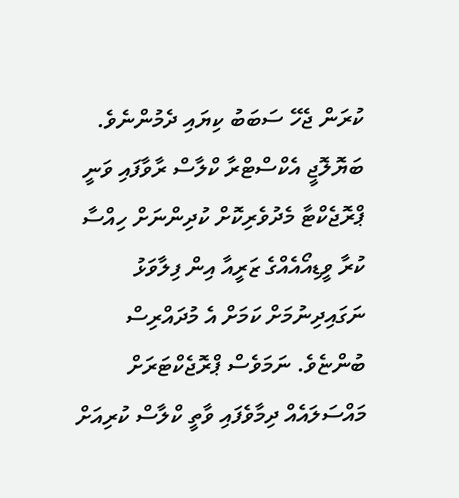ކުރަން ޖެހޭ ސަބަބު ކިޔައި ދެމުންނެވެ. ބަޔޮލޮޖީ އެކްސްޓްރާ ކްލާސް ރާވާފައި ވަނީ ޕްރޮޖެކްޓާ މެދުވެރިކޮށް ކުދިންނަށް ހިއްސާ ކުރާ ވީޑިއޯއެއްގެ ޒަރީއާ އިން ފިލާވަޅު ނަގައިދިނުމަށް ކަމަށް އެ މުދައްރިސް ބުންޏެވެ. ނަމަވެސް ޕްރޮޖެކްޓަރަށް މައްސަލައެއް ދިމާވެފައި ވާތީ ކްލާސް ކުރިއަށް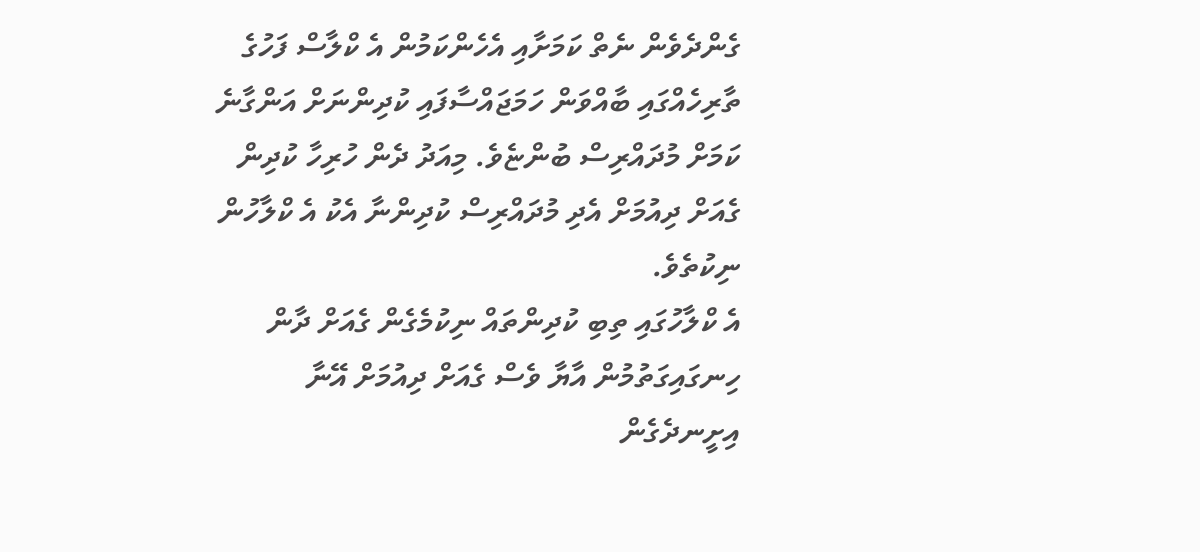ގެންދެވެން ނެތް ކަމަށާއި އެހެންކަމުން އެ ކްލާސް ފަހުގެ ތާރިހެއްގައި ބާއްވަން ހަމަޖައްސާފައި ކުދިންނަށް އަންގާނެ ކަމަށް މުދައްރިސް ބުންޏެވެ. މިއަދު ދެން ހުރިހާ ކުދިން ގެއަށް ދިއުމަށް އެދި މުދައްރިސް ކުދިންނާ އެކު އެ ކްލާހުން ނިކުތެވެ.
އެ ކްލާހުގައި ތިބި ކުދިންތައް ނިކުމެގެން ގެއަށް ދާން ހިނގައިގަތުމުން އާޔާ ވެސް ގެއަށް ދިއުމަށް އޭނާ އިށީނދެގެން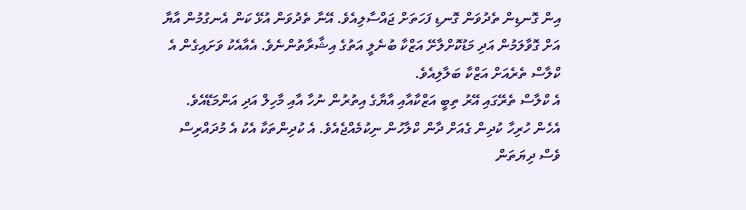އިން ގޮނޑިން ތެދުވަން ގޮނޑި ފަހަތަށް ޖައްސާލިއެވެ. އޭނާ ތެދުވަން އުޅޭ ކަން އެނގުމުން އާޔާ އަށް ގޮވާލަމުން އަދި މަޑުކޮށްލާށޭ އަޒްކާ ބުނެލީ އަތުގެ އިޝާރާތުންނެވެ. އެއާއެކު ވަށައިގެން އެ ކްލާސް ތެރެއަށް އަޒްކާ ބަލާލިއެވެ.
އެ ކްލާސް ތެރޭގައި އޭރު ތިބީ އަޒްކާއާއި އާޔާގެ އިތުރުން ނުހާ އާއި މާހިލް އަދި އަންމަޑޭއެވެ. އެހެން ހުރިހާ ކުދިން ގެއަށް ދާން ކްލާހުން ނިކުމެއްޖެއެވެ. އެ ކުދިންތަކާ އެކު އެ މުދައްރިސް ވެސް ދިޔަތަން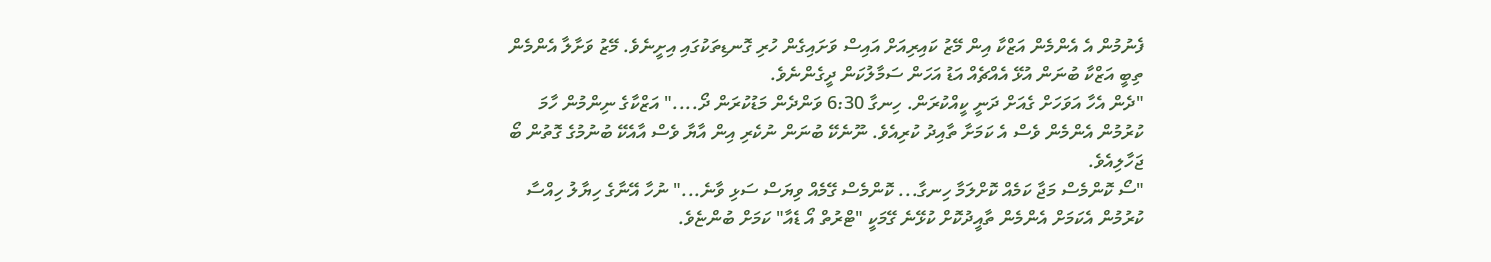ފެނުމުން އެ އެންމެން އަޒްކާ އިން މޭޒު ކައިރިއަށް އައިސް ވަށައިގެން ހުރި ގޮނޑިތަކުގައި އިށީނެވެ. މޭޒު ވަށާލާ އެންމެން ތިބީ އަޒްކާ ބުނަން އުޅޭ އެއްޗެއް އަޑު އަހަން ސަމާލުކަން ދީގެންނެވެ.
"ދެން އެހާ އަވަހަށް ގެއަށް ދަނީ ކީއްކުރަން. ހިނގާ 6:30 ވަންދެން މަޑުކުރަން ދޯ...." އަޒްކާގެ ނިންމުން ހާމަ ކުރުމުން އެންމެން ވެސް އެ ކަމަށާ ތާއިދު ކުރިއެވެ. ނޫނެކޭ ބުނަން ނުކެރި އިން އާޔާ ވެސް އާއެކޭ ބުނުމުގެ ގޮތުން ބޯ ޖަހާލިއެވެ.
"ސޯ ކޮންމެސް މަޖާ ކަމެއް ކޮށްލަމާ ހިނގާ... ކޮންމެސް ގޭމެއް ވިޔަސް ސަޅި ވާނެ..." ނުހާ އޭނާގެ ހިޔާލު ހިއްސާ ކުރުމުން އެކަމަށް އެންމެން ތާއީދުކޮށް ކުޅޭނެ ގޭމަކީ "ޓްރުތް އޯ ޑެއާ" ކަމަށް ބުންޏެވެ.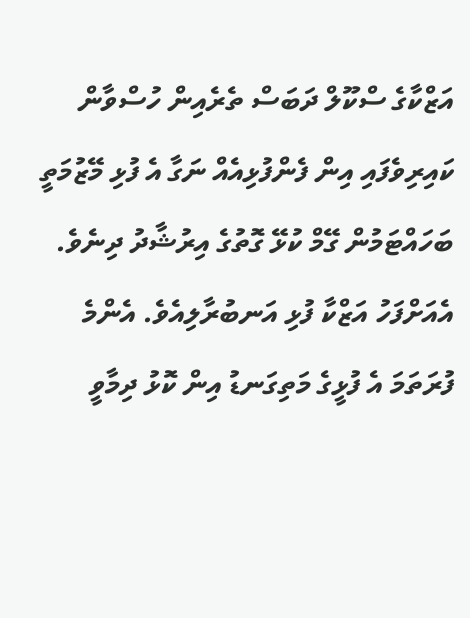އަޒްކާގެ ސްކޫލް ދަބަސް ތެރެއިން ހުސްވާން ކައިރިވެފައި އިން ފެންފުޅިއެއް ނަގާ އެ ފުޅި މޭޒުމަތީ ބަހައްޓަމުން ގޭމް ކުޅޭ ގޮތުގެ އިރުޝާދު ދިނެވެ.
އެއަށްފަހު އަޒްކާ ފުޅި އަނބުރާލިއެވެ. އެންމެ ފުރަތަމަ އެ ފުޅީގެ މަތިގަނޑު އިން ކޮޅު ދިމާވީ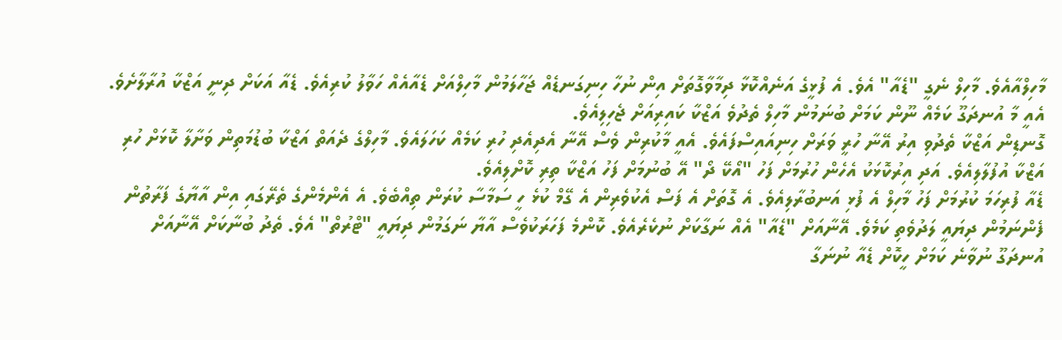މާހިލްއާއެވެ. މާހިލް ނެގީ "ޑެއާ" އެވެ. އެ ފުޅީގެ އަނެއްކޮޅާ ދިމާވާގޮތަށް އިން ނުހާ ހިނިގަނޑެއް ޖަހާލަމުން މާހިލްއަށް ޑެއާއެއް ހަވާލު ކުރިއެވެ. ޑެއާ އަކަށް ދިނީ އަޒްކާ އުރާލާށެވެ. އެއީ މާ އުނދަގޫ ކަމެއް ނޫން ކަމަށް ބުނަމުން މާހިލް ތެދުވެ އަޒްކާ ކައިރިއަށް ޖެހިލިއެވެ.
ގޮނޑިން އަޒްކާ ތެދުވި އިރު އޭނާ ހުރީ ވަރަށް ހިނިއައިސްފައެވެ. އެއީ މާކުރިން ވެސް އޭނާ އެދިއެދި ހުރި ކަމެއް ކަހަލައެވެ. މާހިލްގެ ދެއަތް އަޒްކާ ބުޑުމަތިން ވަށާލާ ކޮޅަށް ހުރި އަޒްކާ އުފުލާލިއެވެ. އަދި އިރުކޮޅަކު އެހެން ހުރުމަށް ފަހު "އޯކޭ ދޯ" އޭ ބުނުމަށް ފަހު އަޒްކާ ތިރި ކޮށްލިއެވެ.
ޑެއާ ފުރިހަމަ ކުރުމަށް ފަހު މާހިލް އެ ފުޅި އަނބުރާލިއެވެ. އެ ގޮތަށް އެ ފަސް އެކުވެރިން އެ ގޭމް ކުޅެ ހީ ސަމާސާ ކުރަން ތިއްބެވެ. އެ އެންމެންގެ ތެރޭގައި އިން އާޔާގެ ފަރާތުން ފެންނަމުން ދިޔައީ ލަދުވެތި ކަމެވެ. އޭނާއަށް "ޑެއާ" އެއް ނަގާކަށް ނުކެރެއެވެ. ކޮންމެ ފަހަރަކުވެސް އާޔާ ނަގަމުން ދިޔައީ "ޓްރުތް" އެވެ. ތެދު ބުނާކަށް އޭނާއަށް އުނދަގޫ ނުވާނެ ކަމަށް ހީކޮށް ޑެއާ ނުނަގާ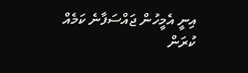އިނީ އެމީހުން ޖައްސަފާނެ ކަމެއް ކުރަން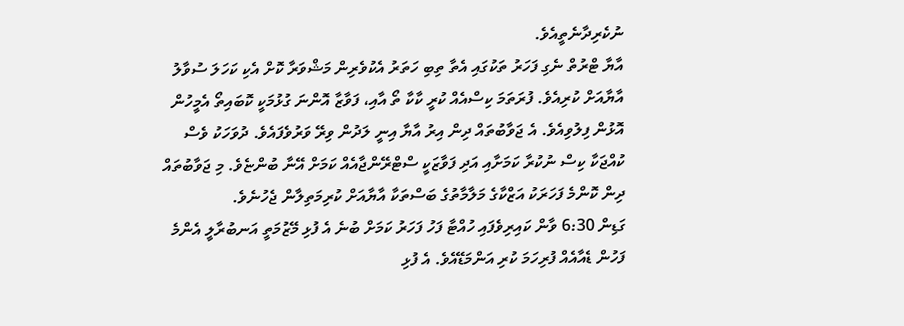ނުކެރިދާނެތީއެވެ.
އާޔާ ޓްރުތް ނެގި ފަހަރު ތަކުގައި އެތާ ތިބި ހަތަރު އެކުވެރިން މަޝްވަރާ ކޮށް އެކި ކަހަލަ ސުވާލު އާޔާއަށް ކުރިއެވެ. ފުރަތަމަ ކިސްއެއް ކުރީ ކާކާ ތޯ އާއި، ފަވާޒާ އޮންނަ ގުޅުމަކީ ކޮބައިތޯ އެމީހުން އޮޅުން ފިލުވިއެވެ. އެ ޖަވާބުތައް ދިން އިރު އާޔާ އިނީ ލަދުން ވިރޭ ވަރުވެފައެވެ. ދުވަހަކު ވެސް ކުއްޖަކާ ކިސް ނުކުރާ ކަމަށާއި އަދި ފަވާޒަކީ ސްޓްރޭންޖާއެއް ކަމަށް އޭނާ ބުންޏެވެ. މި ޖަވާބުތައް ދިން ކޮންމެ ފަހަރަކު އަޒްކާގެ މަލާމާތުގެ ބަސްތަކާ އާޔާއަށް ކުރިމަތިލާން ޖެހުނެވެ.
ގަޑިން 6:30 ވާން ކައިރިވެފައި ހުއްޓާ ފަހު ފަހަރު ކަމަށް ބުނެ އެ ފުޅި މޭޒުމަތީ އަނބުރާލީ އެންމެ ފަހުން ޑެއާއެއް ފުރިހަމަ ކުރި އަންމަޑޭއެވެ. އެ ފުޅި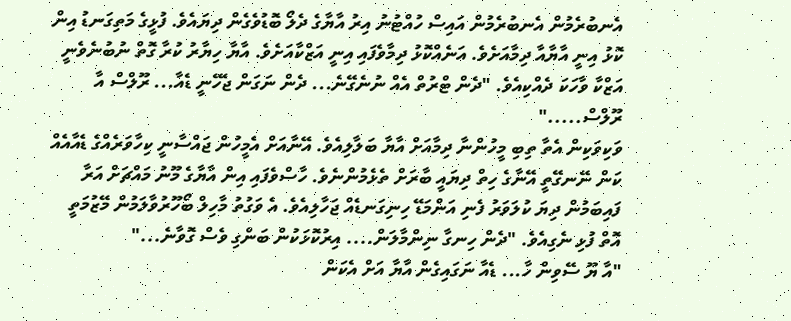އެނބުރެމުން އެނބުރެމުން އައިސް ހުއްޓުނު އިރު އާޔާގެ ދެލޯ ބޮޑުވެގެން ދިޔައެވެ. ފުޅީގެ މަތިގަނޑު އިން ކޮޅު އިނީ އާޔާއާ ދިމާއަށެވެ. އަނެއްކޮޅު ދިމާވެފައި އިނީ އަޒްކާއަށެވެ. އާޔާ ހިޔާރު ކުރާ ގޮތް ނުބުނެވެނީ އަޒްކާ ވާހަކަ ދެއްކިއެވެ. "ދެން ޓްރުތް އެއް ނުނެގޭނެ... ދެން ނަގަން ޖެހޭނީ ޑެއާ... ރޫލްސް އާ ރޫލްސް....."
ވަކިވަކިން އެތާ ތިބި މީހުންނާ ދިމާއަށް އާޔާ ބަލާލިއެވެ. އޭނާއަށް އެމީހުން ޖައްސާނީ ކިހާވަރެއްގެ ޑެއާއެއް ކަން ނޭނގޭތީ އޭނާގެ ހިތް ދިޔައީ ބާރަށް ތެޅެމުންނެވެ. ހާސްވެފައި އިން އާޔާގެ މޫނު މައްޗަށް އަރާ ފައިބަމުން ދިޔަ ކުލަވަރު ފެނި އަންމަޑޭ ހިނިގަނޑެއް ޖަހާލިއެވެ. އެ ވަގުތު މާހިލް ބޯހޫރުވާލަމުން މޭޒުމަތީ އޮތް ފުޅި ނެގިއެވެ. "ދެން ހިނގާ ނިންމާލަން.... އިރުކޮޅަކުން ބަންގި ވެސް ގޮވާނެ..."
"އާ ޔޫ ސޭވިން ހާ... ޑެއާ ނަގައިގެން އާޔާ އަށް އެކަން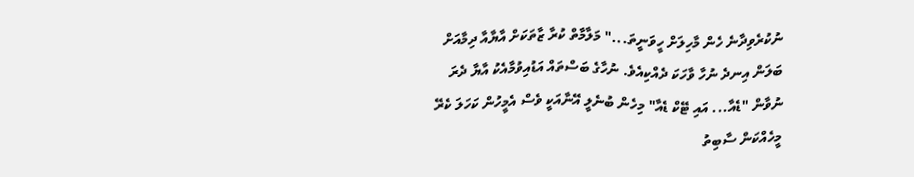ނުކުރެވިދާނެ ހެން މާހިލަށް ހީވަނީތަ..." މަލާމާތް ކުރާ ޒާތަކަށް އާޔާއާ ދިމާއަށް ބަލަން އިނދެ ނުހާ ވާހަކަ ދެއްކިއެވެ. ނުހާގެ ބަސްތައް އަޑުއިވުމާއެކު އާޔާ ދެރަ ނުވާން "ޑެއާ... އައި ޓޭކް ޑެއާ" މިހެން ބުނެލީ އޭނާއަކީ ވެސް އެމީހުން ކަހަލަ ކެރޭ މީހެއްކަން ސާބިތު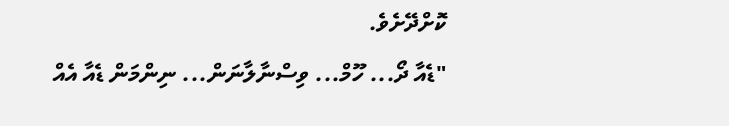ކޮށްދޭށެވެ.
"ޑެއާ ދޯ... ހޫމް... ވިސްނާލާނަން... ނިންމަން ޑެއާ އެއް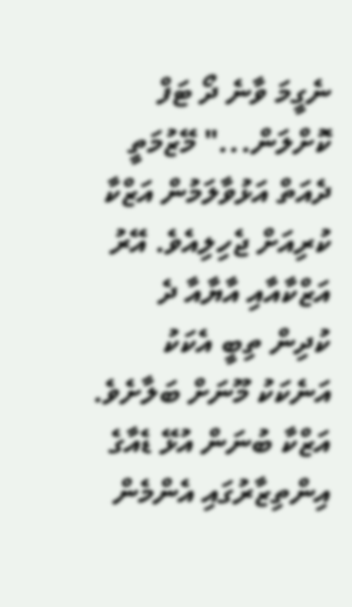ނެގީމަ ވާނެ ދޯ ޓަފް ކޮށްލަން..." މޭޒުމަތީ ދެއަތް އަޅުވާލަމުން އަޒްކާ ކުރިއަށް ޖެހިލިއެވެ. އޭރު އަޒްކާއާއި އާޔާއާ ދެ ކުދިން ތިބީ އެކަކު އަނެކަކު މޫނަށް ބަލާށެވެ. އަޒްކާ ބުނަން އުޅޭ ޑެއާގެ އިންތިޒާރުގައި އެންމެން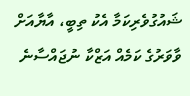ޝައުގުވެރިކަމާ އެކު ތިބީ، އާޔާއަށް ވާވަރުގެ ކަމެއް އަޒްކާ ނުޖައްސާނެ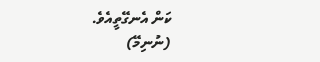ކަން އެނގޭތީއެވެ.
(ނުނިމޭ)